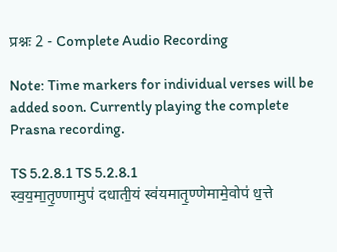प्रश्नः 2 - Complete Audio Recording

Note: Time markers for individual verses will be added soon. Currently playing the complete Prasna recording.

TS 5.2.8.1 TS 5.2.8.1
स्व॒य॒मा॒तृ॒ण्णामुप॑ दधाती॒यं स्व॑यमातृ॒ण्णेमामे॒वोप॑ ध॒त्ते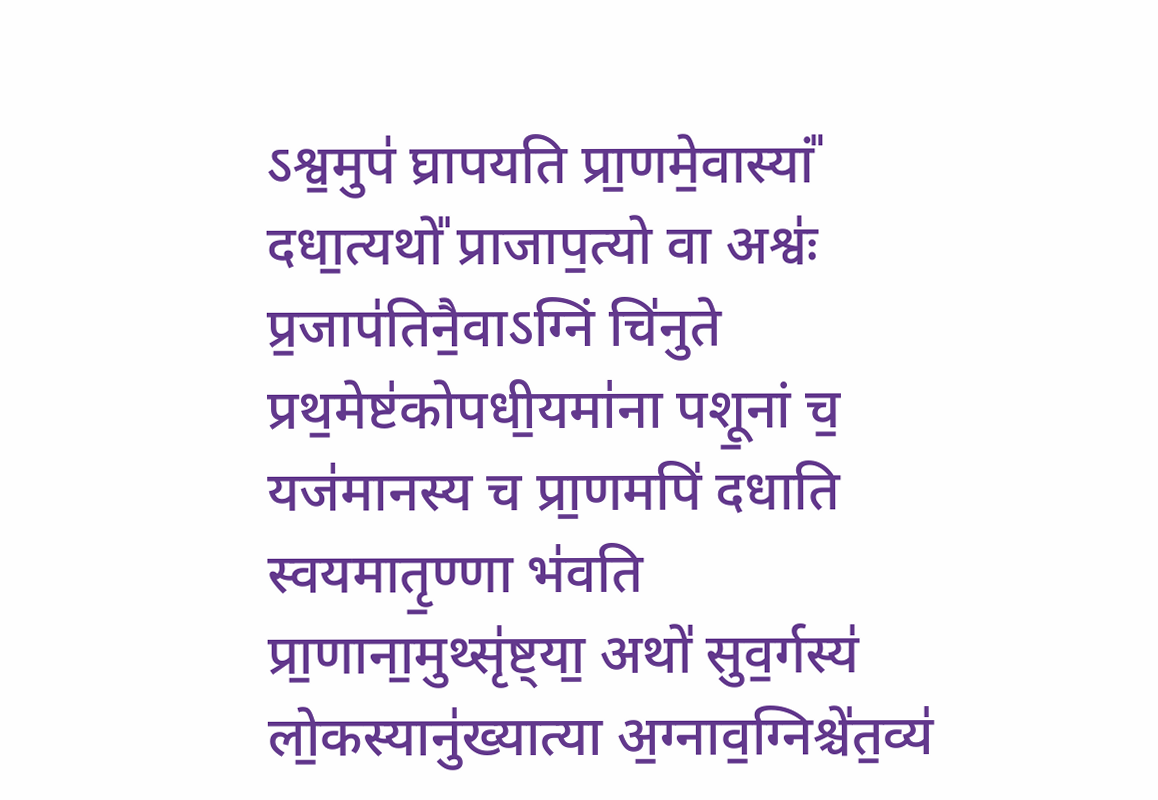ऽश्व॒मुप॑ घ्रापयति प्रा॒णमे॒वास्यां᳚ दधा॒त्यथो᳚ प्राजाप॒त्यो वा अश्वः॑ प्र॒जाप॑तिनै॒वाऽग्निं चि॑नुते प्रथ॒मेष्ट॑कोपधी॒यमा॑ना पशू॒नां च॒ यज॑मानस्य च प्रा॒णमपि॑ दधाति स्वयमातृ॒ण्णा भ॑वति प्रा॒णाना॒मुथ्सृ॑ष्ट्या॒ अथो॑ सुव॒र्गस्य॑ लो॒कस्यानु॑ख्यात्या अ॒ग्नाव॒ग्निश्चे॑त॒व्य॑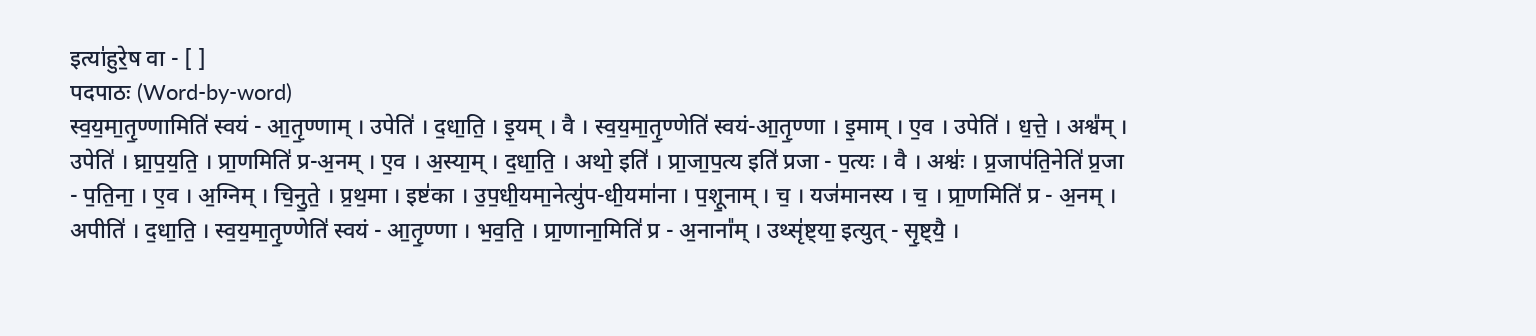इत्या॑हुरे॒ष वा - [ ]
पदपाठः (Word-by-word)
स्व॒य॒मा॒तृ॒ण्णामिति॑ स्वयं - आ॒तृ॒ण्णाम् । उपेति॑ । द॒धा॒ति॒ । इ॒यम् । वै । स्व॒य॒मा॒तृ॒ण्णेति॑ स्वयं-आ॒तृ॒ण्णा । इ॒माम् । ए॒व । उपेति॑ । ध॒त्ते॒ । अश्व᳚म् । उपेति॑ । घ्रा॒प॒य॒ति॒ । प्रा॒णमिति॑ प्र-अ॒नम् । ए॒व । अ॒स्या॒म् । द॒धा॒ति॒ । अथो॒ इति॑ । प्रा॒जा॒प॒त्य इति॑ प्रजा - प॒त्यः । वै । अश्वः॑ । प्र॒जाप॑ति॒नेति॑ प्र॒जा - प॒ति॒ना॒ । ए॒व । अ॒ग्निम् । चि॒नु॒ते॒ । प्र॒थ॒मा । इष्ट॑का । उ॒प॒धी॒यमा॒नेत्यु॑प-धी॒यमा॑ना । प॒शू॒नाम् । च॒ । यज॑मानस्य । च॒ । प्रा॒णमिति॑ प्र - अ॒नम् । अपीति॑ । द॒धा॒ति॒ । स्व॒य॒मा॒तृ॒ण्णेति॑ स्वयं - आ॒तृ॒ण्णा । भ॒व॒ति॒ । प्रा॒णाना॒मिति॑ प्र - अ॒नाना᳚म् । उथ्सृ॑ष्ट्या॒ इत्युत् - सृ॒ष्ट्यै॒ ।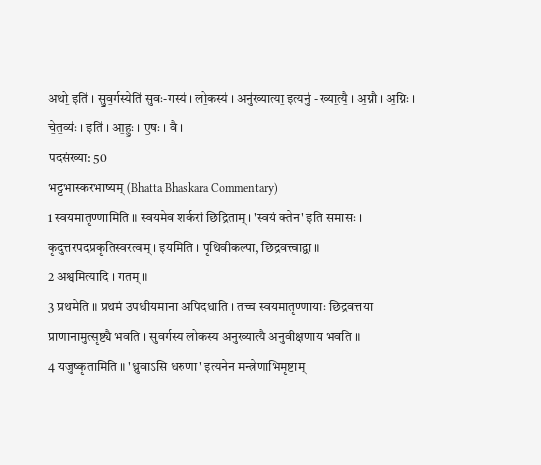अथो॒ इति॑ । सु॒व॒र्गस्येति॑ सुवः-गस्य॑ । लो॒कस्य॑ । अनु॑ख्यात्या॒ इत्यनु॑ - ख्या॒त्यै॒ । अ॒ग्नौ । अ॒ग्निः । चे॒त॒व्यः॑ । इति॑ । आ॒हुः॒ । ए॒षः । वै ।
पदसंख्या: 50
भट्टभास्करभाष्यम् (Bhatta Bhaskara Commentary)
1 स्वयमातृण्णामिति ॥ स्वयमेव शर्करां छिद्रिताम् । 'स्वयं क्तेन' इति समासः । कृदुत्तरपदप्रकृतिस्वरत्वम् । इयमिति । पृथिवीकल्पा, छिद्रवत्त्वाद्वा ॥
2 अश्वमित्यादि । गतम् ॥
3 प्रथमेति ॥ प्रथमं उपधीयमाना अपिदधाति । तच्च स्वयमातृण्णायाः छिद्रवत्तया प्राणानामुत्सृष्ट्यै भवति । सुवर्गस्य लोकस्य अनुख्यात्यै अनुवीक्षणाय भवति ॥
4 यजुष्कृतामिति ॥ 'ध्रुवाऽसि धरुणा' इत्यनेन मन्त्रेणाभिमृष्टाम्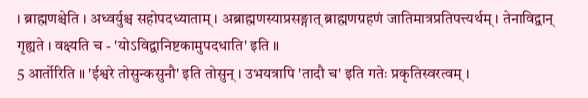। ब्राह्मणश्चेति । अध्वर्युश्च सहोपदध्याताम् । अब्राह्मणस्याप्रसङ्गात् ब्राह्मणग्रहणं जातिमात्रप्रतिपत्त्यर्थम् । तेनाविद्वान् गृह्यते । वक्ष्यति च - 'योऽविद्वानिष्टकामुपदधाति' इति ॥
5 आर्तोरिति ॥ 'ईश्वरे तोसुन्कसुनौ' इति तोसुन् । उभयत्रापि 'तादौ च' इति गतेः प्रकृतिस्वरत्वम् ।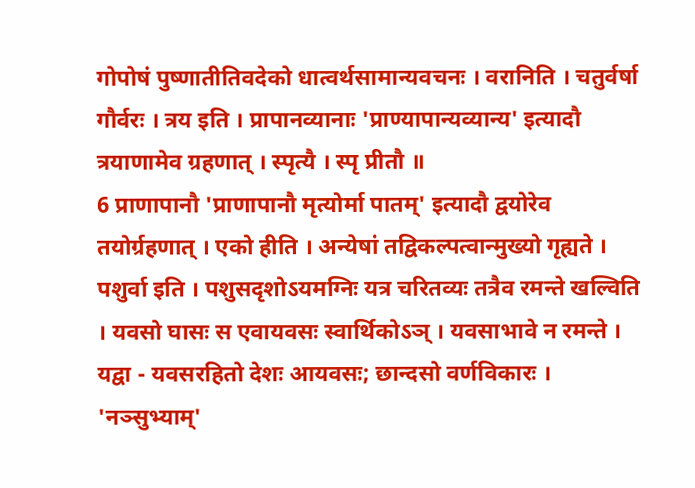गोपोषं पुष्णातीतिवदेको धात्वर्थसामान्यवचनः । वरानिति । चतुर्वर्षा गौर्वरः । त्रय इति । प्रापानव्यानाः 'प्राण्यापान्यव्यान्य' इत्यादौ त्रयाणामेव ग्रहणात् । स्पृत्यै । स्पृ प्रीतौ ॥
6 प्राणापानौ 'प्राणापानौ मृत्योर्मा पातम्' इत्यादौ द्वयोरेव तयोर्ग्रहणात् । एको हीति । अन्येषां तद्विकल्पत्वान्मुख्यो गृह्यते । पशुर्वा इति । पशुसदृशोऽयमग्निः यत्र चरितव्यः तत्रैव रमन्ते खल्विति । यवसो घासः स एवायवसः स्वार्थिकोऽञ् । यवसाभावे न रमन्ते । यद्वा - यवसरहितो देशः आयवसः; छान्दसो वर्णविकारः । 'नञ्सुभ्याम्'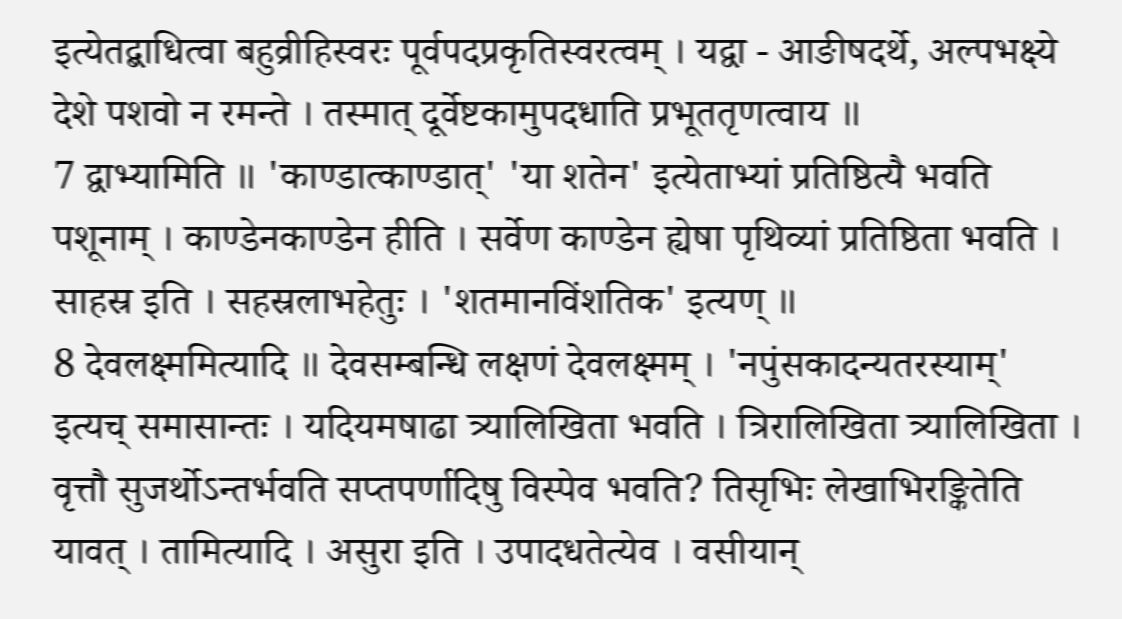इत्येतद्बाधित्वा बहुव्रीहिस्वरः पूर्वपदप्रकृतिस्वरत्वम् । यद्वा - आङीषदर्थे, अल्पभक्ष्ये देशे पशवो न रमन्ते । तस्मात् दूर्वेष्टकामुपदधाति प्रभूततृणत्वाय ॥
7 द्वाभ्यामिति ॥ 'काण्डात्काण्डात्' 'या शतेन' इत्येताभ्यां प्रतिष्ठित्यै भवति पशूनाम् । काण्डेनकाण्डेन हीति । सर्वेण काण्डेन ह्येषा पृथिव्यां प्रतिष्ठिता भवति । साहस्र इति । सहस्रलाभहेतुः । 'शतमानविंशतिक' इत्यण् ॥
8 देवलक्ष्ममित्यादि ॥ देवसम्बन्धि लक्षणं देवलक्ष्मम् । 'नपुंसकादन्यतरस्याम्' इत्यच् समासान्तः । यदियमषाढा त्र्यालिखिता भवति । त्रिरालिखिता त्र्यालिखिता । वृत्तौ सुजर्थोऽन्तर्भवति सप्तपर्णादिषु विस्पेव भवति? तिसृभिः लेखाभिरङ्कितेति यावत् । तामित्यादि । असुरा इति । उपादधतेत्येव । वसीयान्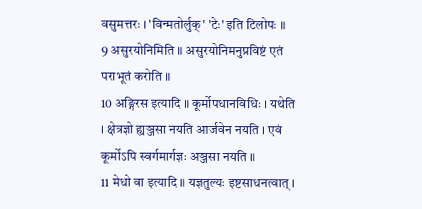वसुमत्तरः । 'विन्मतोर्लुक्' 'टेः' इति टिलोपः ॥
9 असुरयोनिमिति ॥ असुरयोनिमनुप्रविष्टं एतं पराभूतं करोति ॥
10 अङ्गिरस इत्यादि ॥ कूर्मोपधानविधिः । यथेति । क्षेत्रज्ञो ह्यञ्जसा नयति आर्जवेन नयति । एवं कूर्मोऽपि स्वर्गमार्गज्ञः अञ्जसा नयति ॥
11 मेधो वा इत्यादि ॥ यज्ञतुल्यः इष्टसाधनत्वात् ।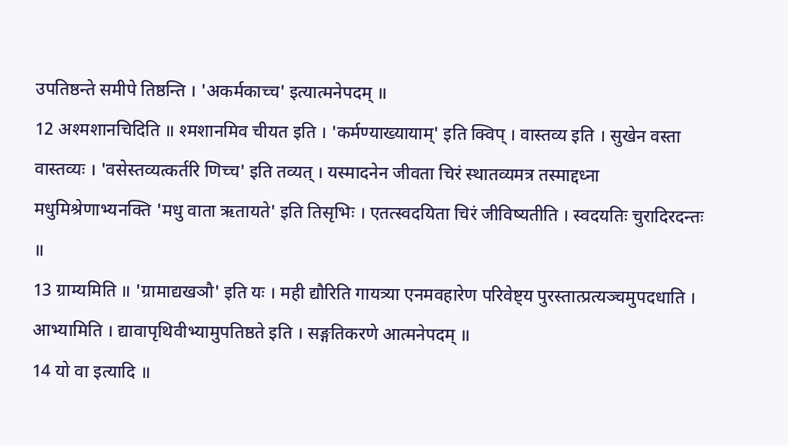उपतिष्ठन्ते समीपे तिष्ठन्ति । 'अकर्मकाच्च' इत्यात्मनेपदम् ॥
12 अश्मशानचिदिति ॥ श्मशानमिव चीयत इति । 'कर्मण्याख्यायाम्' इति क्विप् । वास्तव्य इति । सुखेन वस्ता वास्तव्यः । 'वसेस्तव्यत्कर्तरि णिच्च' इति तव्यत् । यस्मादनेन जीवता चिरं स्थातव्यमत्र तस्माद्दध्ना मधुमिश्रेणाभ्यनक्ति 'मधु वाता ऋतायते' इति तिसृभिः । एतत्स्वदयिता चिरं जीविष्यतीति । स्वदयतिः चुरादिरदन्तः ॥
13 ग्राम्यमिति ॥ 'ग्रामाद्यखञौ' इति यः । मही द्यौरिति गायत्र्या एनमवहारेण परिवेष्ट्य पुरस्तात्प्रत्यञ्चमुपदधाति । आभ्यामिति । द्यावापृथिवीभ्यामुपतिष्ठते इति । सङ्गतिकरणे आत्मनेपदम् ॥
14 यो वा इत्यादि ॥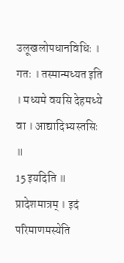उलूखलोपधानविधिः । गतः । तस्मान्मध्यत इति । मध्यमे वयसि देहमध्ये वा । आद्यादिभ्यस्तसिः ॥
15 इयदिति ॥ प्रादेशमात्रम् । इदं परिमाणमस्येति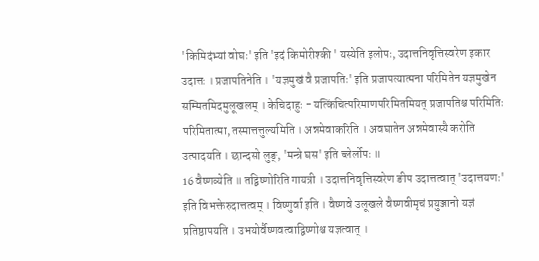'किमिदंभ्यां वोघः' इति 'इदं किमोरीश्की ' यस्येति इलोपः, उदात्तनिवृत्तिस्वरेण इकार उदात्तः । प्रजापतिनेति । 'यज्ञमुखं वै प्रजापतिः' इति प्रजापत्यात्मना परिमितेन यज्ञमुखेन सम्मितमिदमुलूखलम् । केचिदाहुः - यत्किंचित्परिमाणपरिमितमियत् प्रजापतिश्च परिमितिः परिमितात्मा, तस्मात्तत्तुल्यमिति । अन्नमेवाकरिति । अवघातेन अन्नमेवास्यै करोति उत्पादयति । छान्दसो लुङ्, 'मन्त्रे घस' इति च्लेर्लोपः ॥
16 वैष्णव्येति ॥ तद्विष्णोरिति गायत्री । उदात्तनिवृत्तिस्वरेण ङीप उदात्तत्वात् 'उदात्तयणः' इति विभक्तेरुदात्तत्वम् । विष्णुर्वा इति । वैष्णवे उलूखले वैष्णवीमृचं प्रयुञ्जानो यज्ञं प्रतिष्ठापयति । उभयोर्वैष्णवत्वाद्विष्णोश्च यज्ञत्वात् ।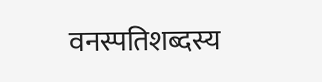वनस्पतिशब्दस्य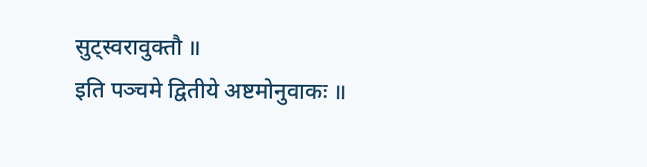सुट्स्वरावुक्तौ ॥
इति पञ्चमे द्वितीये अष्टमोनुवाकः ॥